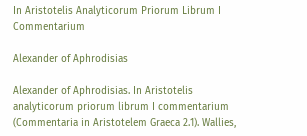In Aristotelis Analyticorum Priorum Librum I Commentarium

Alexander of Aphrodisias

Alexander of Aphrodisias. In Aristotelis analyticorum priorum librum I commentarium (Commentaria in Aristotelem Graeca 2.1). Wallies,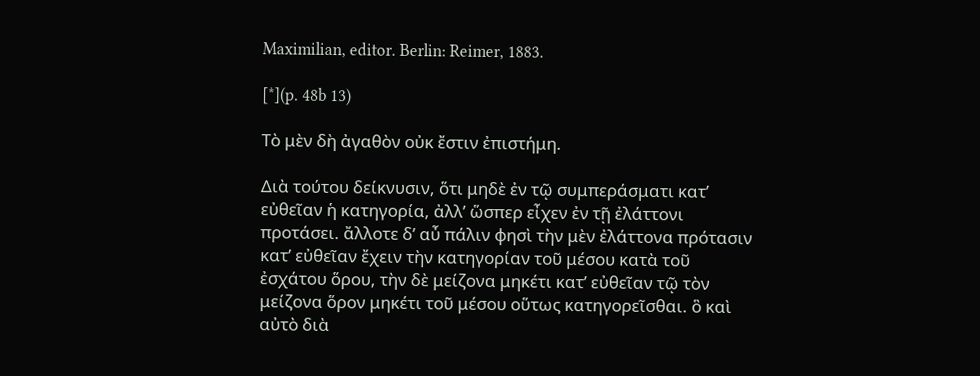Maximilian, editor. Berlin: Reimer, 1883.

[*](p. 48b 13)

Τὸ μὲν δὴ ἀγαθὸν οὐκ ἔστιν ἐπιστήμη.

Διὰ τούτου δείκνυσιν, ὅτι μηδὲ ἐν τῷ συμπεράσματι κατ’ εὐθεῖαν ἡ κατηγορία, ἀλλ’ ὥσπερ εἶχεν ἐν τῇ ἐλάττονι προτάσει. ἄλλοτε δ’ αὖ πάλιν φησὶ τὴν μὲν ἐλάττονα πρότασιν κατ’ εὐθεῖαν ἔχειν τὴν κατηγορίαν τοῦ μέσου κατὰ τοῦ ἐσχάτου ὅρου, τὴν δὲ μείζονα μηκέτι κατ’ εὐθεῖαν τῷ τὸν μείζονα ὅρον μηκέτι τοῦ μέσου οὕτως κατηγορεῖσθαι. ὃ καὶ αὐτὸ διὰ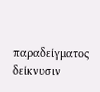παραδείγματος δείκνυσιν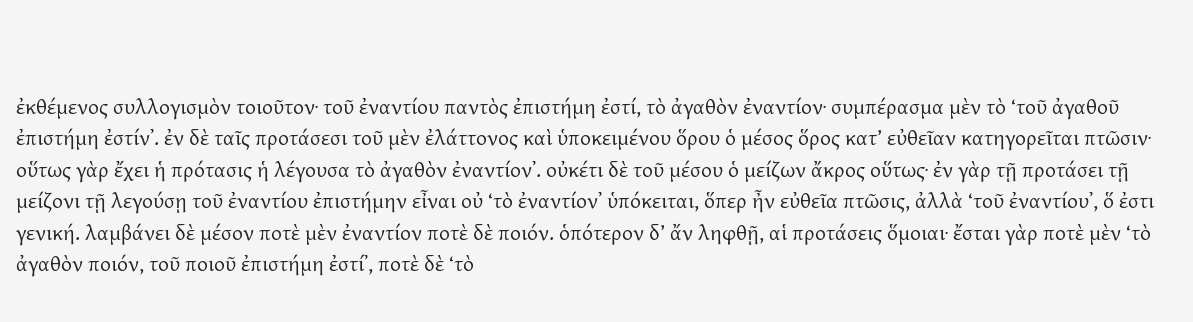ἐκθέμενος συλλογισμὸν τοιοῦτον· τοῦ ἐναντίου παντὸς ἐπιστήμη ἐστί, τὸ ἀγαθὸν ἐναντίον· συμπέρασμα μὲν τὸ ‘τοῦ ἀγαθοῦ ἐπιστήμη ἐστίν᾿. ἐν δὲ ταῖς προτάσεσι τοῦ μὲν ἐλάττονος καὶ ὑποκειμένου ὅρου ὁ μέσος ὅρος κατ’ εὐθεῖαν κατηγορεῖται πτῶσιν· οὕτως γὰρ ἔχει ἡ πρότασις ἡ λέγουσα τὸ ἀγαθὸν ἐναντίον᾿. οὐκέτι δὲ τοῦ μέσου ὁ μείζων ἄκρος οὕτως· ἐν γὰρ τῇ προτάσει τῇ μείζονι τῇ λεγούσῃ τοῦ ἐναντίου ἐπιστήμην εἶναι οὐ ‘τὸ ἐναντίον᾿ ὑπόκειται, ὅπερ ἦν εὐθεῖα πτῶσις, ἀλλὰ ‘τοῦ ἐναντίου᾿, ὅ ἐστι γενική. λαμβάνει δὲ μέσον ποτὲ μὲν ἐναντίον ποτὲ δὲ ποιόν. ὁπότερον δ’ ἄν ληφθῇ, αἱ προτάσεις ὅμοιαι· ἔσται γὰρ ποτὲ μὲν ‘τὸ ἀγαθὸν ποιόν, τοῦ ποιοῦ ἐπιστήμη ἐστί᾿, ποτὲ δὲ ‘τὸ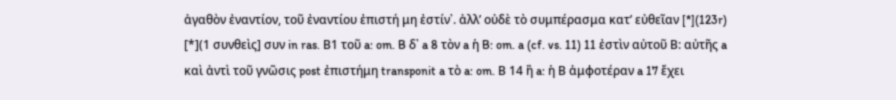ἀγαθὸν ἐναντίον, τοῦ ἐναντίου ἐπιστή μη ἐστίν᾿. ἀλλ’ οὐδὲ τὸ συμπέρασμα κατ’ εὐθεῖαν [*](123r) [*](1 συνθεὶς] συν in ras. Β1 τοῦ a: om. B δ᾿ a 8 τὸν a ἡ B: om. a (cf. vs. 11) 11 ἐστὶν αὐτοῦ Β: αὐτῆς a καὶ ἀντὶ τοῦ γνῶσις post ἐπιστήμη transponit a τὸ a: om. Β 14 ἢ a: ἡ Β ἀμφοτέραν a 17 ἔχει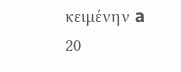κειμένην a 20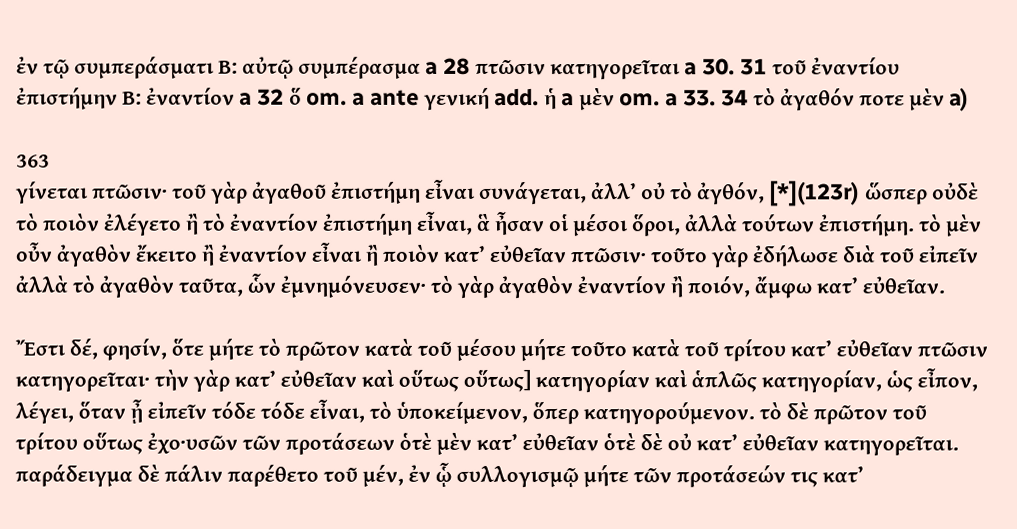ἐν τῷ συμπεράσματι Β: αὐτῷ συμπέρασμα a 28 πτῶσιν κατηγορεῖται a 30. 31 τοῦ ἐναντίου ἐπιστήμην Β: ἐναντίον a 32 ὅ om. a ante γενική add. ἡ a μὲν om. a 33. 34 τὸ ἀγαθόν ποτε μὲν a)

363
γίνεται πτῶσιν· τοῦ γὰρ ἀγαθοῦ ἐπιστήμη εἶναι συνάγεται, ἀλλ’ οὐ τὸ ἀγθόν, [*](123r) ὥσπερ οὐδὲ τὸ ποιὸν ἐλέγετο ἢ τὸ ἐναντίον ἐπιστήμη εἶναι, ἃ ἦσαν οἱ μέσοι ὅροι, ἀλλὰ τούτων ἐπιστήμη. τὸ μὲν οὖν ἀγαθὸν ἔκειτο ἢ ἐναντίον εἶναι ἢ ποιὸν κατ’ εὐθεῖαν πτῶσιν· τοῦτο γὰρ ἐδήλωσε διὰ τοῦ εἰπεῖν ἀλλὰ τὸ ἀγαθὸν ταῦτα, ὧν ἐμνημόνευσεν· τὸ γὰρ ἀγαθὸν ἐναντίον ἢ ποιόν, ἄμφω κατ’ εὐθεῖαν.

Ἔστι δέ, φησίν, ὅτε μήτε τὸ πρῶτον κατὰ τοῦ μέσου μήτε τοῦτο κατὰ τοῦ τρίτου κατ’ εὐθεῖαν πτῶσιν κατηγορεῖται· τὴν γὰρ κατ’ εὐθεῖαν καὶ οὕτως οὕτως] κατηγορίαν καὶ ἁπλῶς κατηγορίαν, ὡς εἶπον, λέγει, ὅταν ᾖ εἰπεῖν τόδε τόδε εἶναι, τὸ ὑποκείμενον, ὅπερ κατηγορούμενον. τὸ δὲ πρῶτον τοῦ τρίτου οὕτως ἐχο·υσῶν τῶν προτάσεων ὁτὲ μὲν κατ’ εὐθεῖαν ὁτὲ δὲ οὐ κατ’ εὐθεῖαν κατηγορεῖται. παράδειγμα δὲ πάλιν παρέθετο τοῦ μέν, ἐν ᾧ συλλογισμῷ μήτε τῶν προτάσεών τις κατ’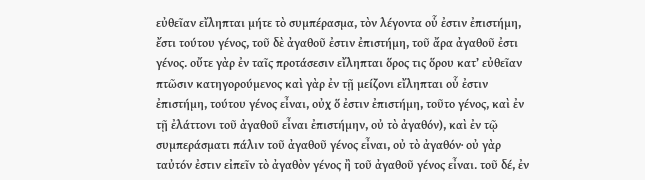εὐθεῖαν εἴληπται μήτε τὸ συμπέρασμα, τὸν λέγοντα οὗ ἐστιν ἐπιστήμη, ἔστι τούτου γένος, τοῦ δὲ ἀγαθοῦ ἐστιν ἐπιστήμη, τοῦ ἄρα ἀγαθοῦ ἐστι γένος. οὔτε γὰρ ἐν ταῖς προτάσεσιν εἴληπται ὅρος τις ὅρου κατ’ εὐθεῖαν πτῶσιν κατηγορούμενος καὶ γὰρ ἐν τῇ μείζονι εἴληπται οὗ ἐστιν ἐπιστήμη, τούτου γένος εἶναι, οὐχ ὅ ἐστιν ἐπιστήμη, τοῦτο γένος, καὶ ἐν τῇ ἐλάττονι τοῦ ἀγαθοῦ εἶναι ἐπιστήμην, οὐ τὸ ἀγαθόν), καὶ ἐν τῷ συμπεράσματι πάλιν τοῦ ἀγαθοῦ γένος εἶναι, οὐ τὸ ἀγαθόν· οὐ γὰρ ταὐτόν ἐστιν εἰπεῖν τὸ ἀγαθὸν γένος ἢ τοῦ ἀγαθοῦ γένος εἶναι. τοῦ δέ, ἐν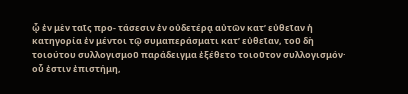ᾧ ἐν μὲν ταῖς προ- τάσεσιν ἐν οὐδετέρᾳ αὐτῶν κατ’ εὐθεῖαν ἡ κατηγορία ἐν μέντοι τῷ συμαπεράσματι κατ’ εὐθεῖαν, τοῦ δὴ τοιούτου συλλογισμοῦ παράδειγμα ἐξέθετο τοιοῦτον συλλογισμόν· οὗ ἐστιν ἐπιστήμη,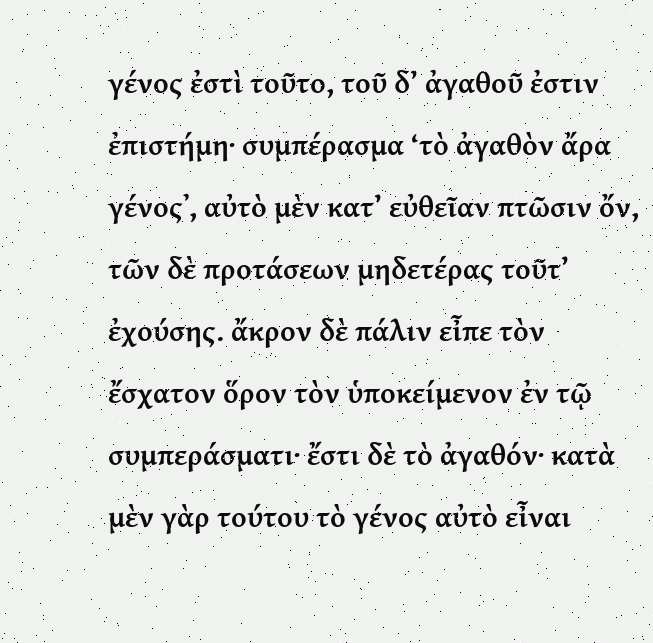γένος ἐστὶ τοῦτο, τοῦ δ’ ἀγαθοῦ ἐστιν ἐπιστήμη· συμπέρασμα ‘τὸ ἀγαθὸν ἄρα γένος᾿, αὐτὸ μὲν κατ’ εὐθεῖαν πτῶσιν ὄν, τῶν δὲ προτάσεων μηδετέρας τοῦτ’ ἐχούσης. ἄκρον δὲ πάλιν εἶπε τὸν ἔσχατον ὅρον τὸν ὑποκείμενον ἐν τῷ συμπεράσματι· ἔστι δὲ τὸ ἀγαθόν· κατὰ μὲν γὰρ τούτου τὸ γένος αὐτὸ εἶναι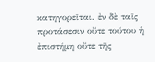κατηγορεῖται. ἐν δὲ ταῖς προτάσεσιν οὔτε τούτου ἡ ἐπιστήμη οὔτε τῆς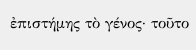ἐπιστήμης τὸ γένος· τοῦτο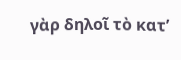γὰρ δηλοῖ τὸ κατ’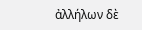ἀλλήλων δὲ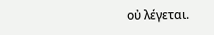οὐ λέγεται.